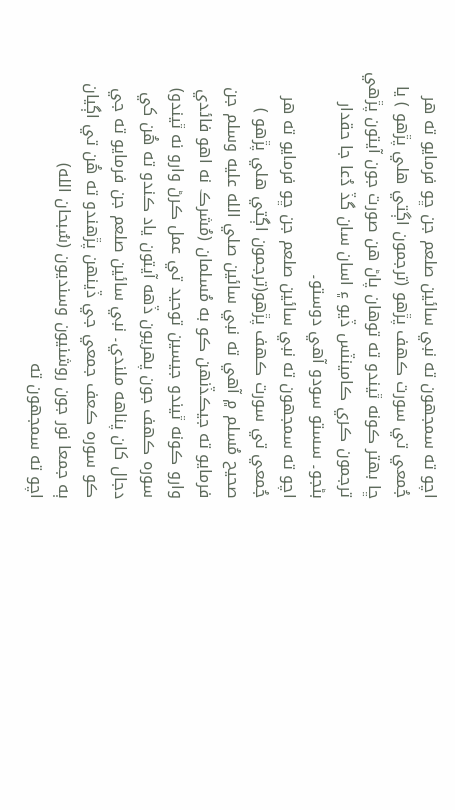اچو ته سمجهون ته نبي سائين صلعم جن ڇو فرمايو ته هر جُمعي تي سورت ڪهف پڙهو (ترجمون اڳتي هلي پڙهو ) يا ڇا بهتر ڪونه ٿيندو ته توهان پاڻ هن صورت جون آيتون پڙهي ترجمون ڪري ڪامينٽس ڏيو ۽ اسان سان گڏ دُعا جا حقدار بڻجو۔ سستو سودو آهي دوستو۔
اچو ته سمجهون ته نبي سائين صلعم جن ڇو فرمايو ته هر جُمعي تي سورت ڪهف پڙهو(ترجمون اڳتي هلي پڙهو ) صحيح مُسلم ۾ آهي ته نبي سائين صلي الله عليه وسلم جن فرمايو ته جيڪڏنهن ڪو به مُسلمان (مُشرڪ نه اهو فائدي وارو ڪونه ٿيندو جيسين توحيد تي عمل ڪرڻ وارو نه ٿيندو) سوره ڪهف جون پهريون ڏهه آيتون ياد ڪندو ته هُن کي دجال کان پناهه ملندي۔ نبي سائين صلعم جن فرمايو ته جي ڪو سوره ڪعف جمعي جي ڏينهن پڙهندو ته هُن تي اڳيان ٻه جمعا نور جون روشنيون وسنديون (سُبحان الله)
اچو ته سمجهون ته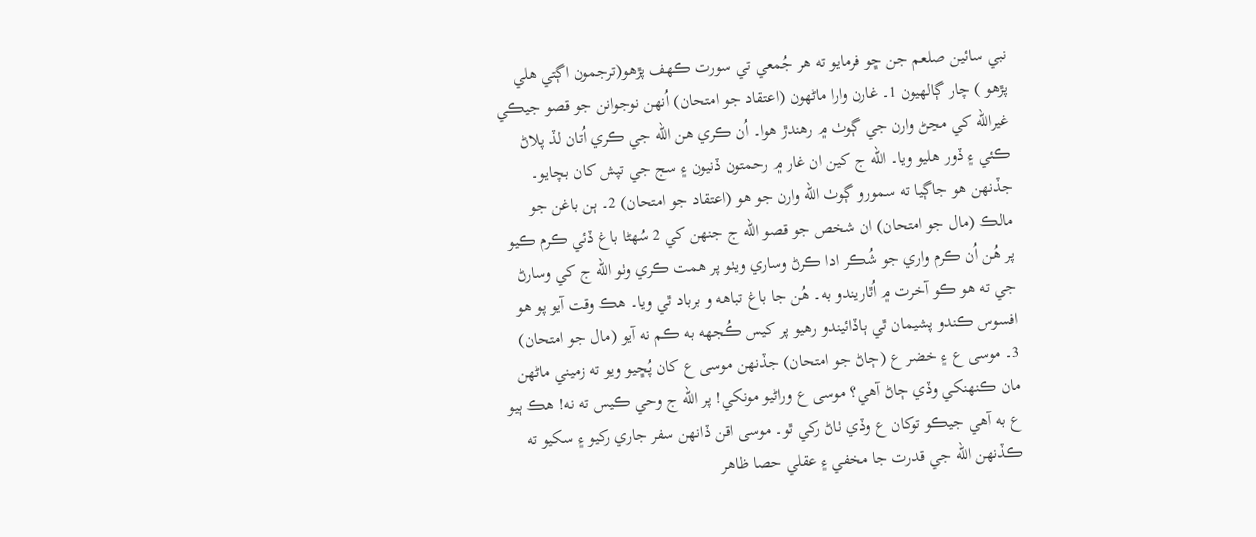نبي سائين صلعم جن ڇو فرمايو ته هر جُمعي تي سورت ڪهف پڙهو(ترجمون اڳتي هلي پڙهو ) چار ڳالهيون 1۔ غارن وارا ماڻهون (اعتقاد جو امتحان) اُنهن نوجوانن جو قصو جيڪي غيرالله کي مڃڻ وارن جي ڳوٺ ۾ رهندڙ هوا۔ اُن ڪري هن الله جي ڪري اُتان لڏ پلاڻ ڪئي ۽ ڏور هليو ويا۔ الله ج کين ان غار ۾ رحمتون ڏنيون ۽ سج جي تپش کان بچايو۔ جڏنهن هو جاڳيا ته سمورو ڳوٺ الله وارن جو هو (اعتقاد جو امتحان) 2۔ ٻن باغن جو مالڪ (مال جو امتحان) ان شخص جو قصو الله ج جنهن کي 2 سُهڻا باغ ڏئي ڪرم ڪيو پر هُن اُن ڪرم واري جو شُڪر ادا ڪرڻ وساري ويٺو پر همت ڪري وٺو الله ج کي وسارڻ جي ته هو ڪو آخرت ۾ اُٿاريندو به۔ هُن جا باغ تباهه و برباد ٿي ويا۔ هڪ وقت آيو پو هو افسوس ڪندو پشيمان ٿي ٻاڏائيندو رهيو پر کيس ڪُجهه به ڪم نه آيو (مال جو امتحان) 3۔ موسى ع ۽ خضر ع (ڄاڻ جو امتحان) جڏنهن موسى ع کان پُڇيو ويو ته زميني ماڻهن مان ڪنهنکي وڏي ڄاڻ آهي؟ موسى ع وراڻيو مونکي! پر الله ج وحي ڪيس ته نه! هڪ ٻيو ع به آهي جيڪو توکان ع وڏي ٺاڻ رکي ٿو۔ موسى اقن ڏانهن سفر جاري رکيو ۽ سکيو ته ڪڏنهن الله جي قدرت جا مخفي ۽ عقلي حصا ظاهر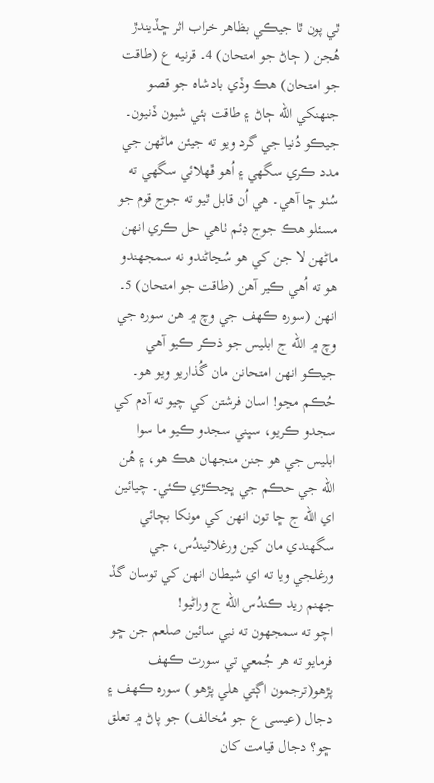ٿي پون ٿا جيڪي بظاهر خراب اثر ڇڏيندڙ هُجن ( ڄاڻ جو امتحان) 4۔ قرنيه ع (طاقت جو امتحان) هڪ وڏي بادشاه جو قصو جنهنکي الله ڄاڻ ۽ طاقت ٻئي شيون ڏنيون۔ جيڪو دُنيا جي گرد ويو ته جيئن ماڻهن جي مدد ڪري سگهي ۽ اُهو ڦهلائي سگهي ته سُٺو ڇا آهي۔ هي اُن قابل ٿيو ته جوج قوم جو مسئلو هڪ جوج ڊئم ٺاهي حل ڪري انهن ماڻهن لا جن کي هو سُڃاڻندو نه سمجهندو هو ته اُهي ڪير آهن (طاقت جو امتحان) 5۔ انهن (سوره ڪهف جي وچ ۾ هن سوره جي وچ ۾ الله ج ابليس جو ذڪر ڪيو آهي جيڪو انهن امتحانن مان گُذاريو ويو هو۔ حُڪم مڃو! اسان فرشتن کي چيو ته آدم کي سجدو ڪريو، سڀني سجدو ڪيو ما سوا ابليس جي هو جنن منجهان هڪ هو، ۽ هُن الله جي حڪم جي ڀڃڪڙي ڪئي۔ چيائين اي الله ج ڇا تون انهن کي مونکا بچائي سگهندي مان کين ورغلائيندُس، جي ورغلجي ويا ته اي شيطان انهن کي توسان گڏ جهنم ريد ڪندُس الله ج وراڻيو!
اچو ته سمجهون ته نبي سائين صلعم جن ڇو فرمايو ته هر جُمعي تي سورت ڪهف پڙهو(ترجمون اڳتي هلي پڙهو ) سوره ڪهف ۽ دجال (عيسى ع جو مُخالف) جو پاڻ ۾ تعلق ڇو؟ دجال قيامت کان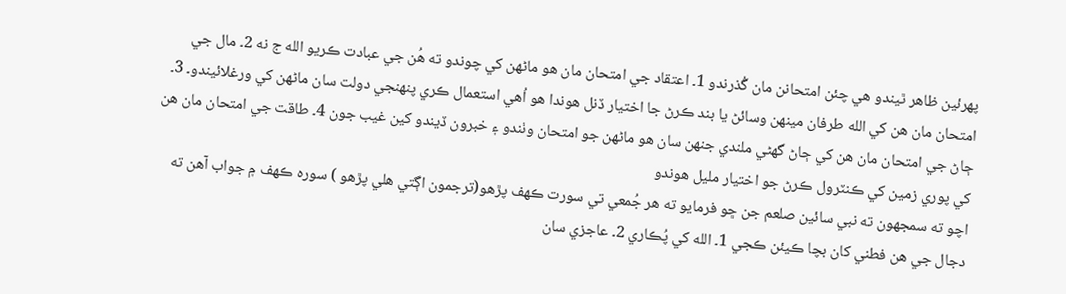پهرئين ظاهر ٿيندو هي چئن امتحانن مان گُذرندو 1۔ اعتقاد جي امتحان مان هو ماڻهن کي چوندو ته هُن جي عبادت ڪريو الله ج نه 2۔ مال جي امتحان مان هن کي الله طرفان مينهن وسائڻ يا بند ڪرڻ جا اختيار ڏنل هوندا هو اُهي استعمال ڪري پنهنجي دولت سان ماڻهن کي ورغلائيندو۔ 3۔ ڄاڻ جي امتحان مان هن کي ڄاڻ گهڻي ملندي جنهن سان هو ماڻهن جو امتحان وٺندو ۽ خبرون ڏيندو کين غيب جون 4۔ طاقت جي امتحان مان هن کي پوري زمين کي ڪنٽرول ڪرڻ جو اختيار مليل هوندو
اچو ته سمجهون ته نبي سائين صلعم جن ڇو فرمايو ته هر جُمعي تي سورت ڪهف پڙهو(ترجمون اڳتي هلي پڙهو ) سوره ڪهف ۾ جواب آهن ته دجال جي هن فطني کان بچا ڪيئن ڪجي 1۔ الله کي پُڪاري 2۔ عاجزي سان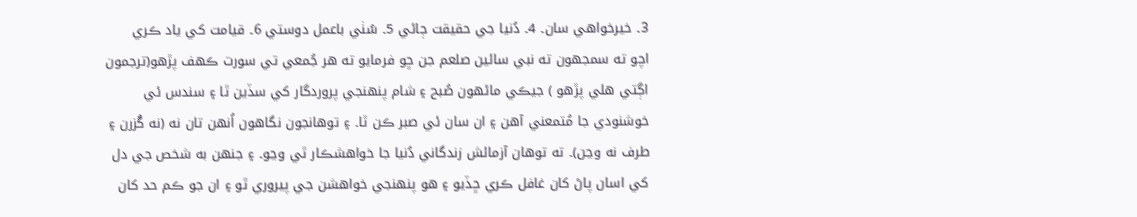3۔ خيرخواهي سان۔ 4۔ دُنيا جي حقيقت ڄاڻي 5۔ سُٺي باعمل دوستي 6۔ قيامت کي ياد ڪري
اچو ته سمجهون ته نبي سائين صلعم جن ڇو فرمايو ته هر جُمعي تي سورت ڪهف پڙهو(ترجمون اڳتي هلي پڙهو ) جيڪي ماڻهون صُبح ۽ شام پنهنجي پروردگار کي سڏين ٿا ۽ سندس ئي خوشنودي جا مُتمعني آهن ۽ ان سان ئي صبر ڪن ٿا۔ ۽ توهانجون نگاهون اُنهن تان نه (نه گُزرن ۽ طرف نه وڃن)۔ ته توهان آزمائش زندگاني دُنيا جا خواهشڪار ٿي وڃو۔ ۽ جنهن به شخص جي دل کي اسان پاڻ کان غافل ڪري ڇڏيو ۽ هو پنهنجي خواهشن جي پيروري ٿو ۽ ان جو ڪم حد کان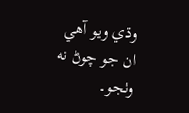وڌي ويو آهي ان جو چوڻ نه وٺجو۔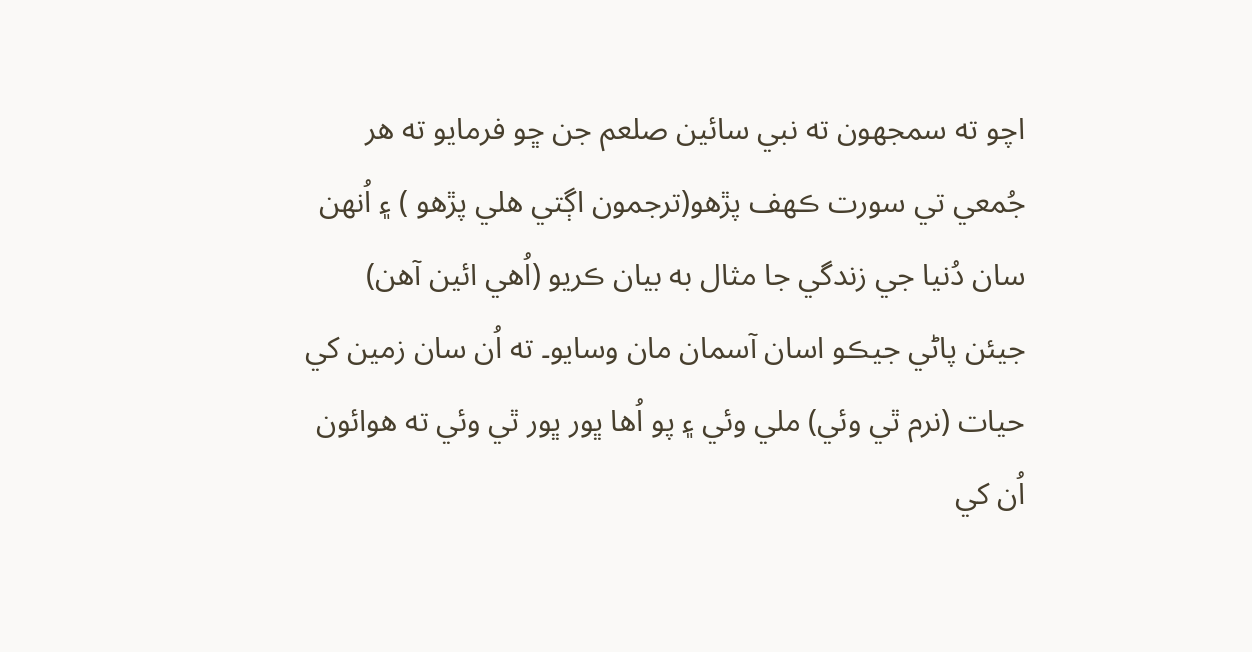اچو ته سمجهون ته نبي سائين صلعم جن ڇو فرمايو ته هر جُمعي تي سورت ڪهف پڙهو(ترجمون اڳتي هلي پڙهو ) ۽ اُنهن سان دُنيا جي زندگي جا مثال به بيان ڪريو (اُهي ائين آهن) جيئن پاڻي جيڪو اسان آسمان مان وسايو۔ ته اُن سان زمين کي حيات (نرم ٿي وئي) ملي وئي ۽ پو اُها ڀور ڀور ٿي وئي ته هوائون اُن کي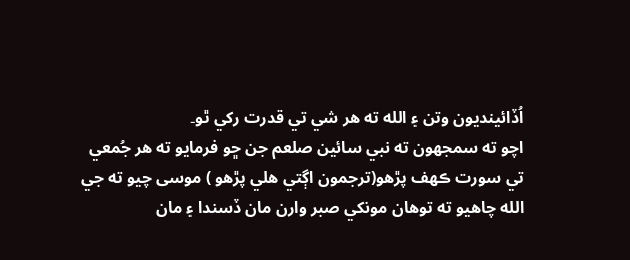اُڏائينديون وتن ۽ الله ته هر شي تي قدرت رکي ٿو۔
اچو ته سمجهون ته نبي سائين صلعم جن ڇو فرمايو ته هر جُمعي تي سورت ڪهف پڙهو(ترجمون اڳتي هلي پڙهو ) موسى چيو ته جي الله چاهيو ته توهان مونکي صبر وارن مان ڏسندا ۽ مان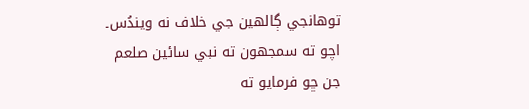توهانجي ڳالهين جي خلاف نه ويندُس۔
اچو ته سمجهون ته نبي سائين صلعم جن ڇو فرمايو ته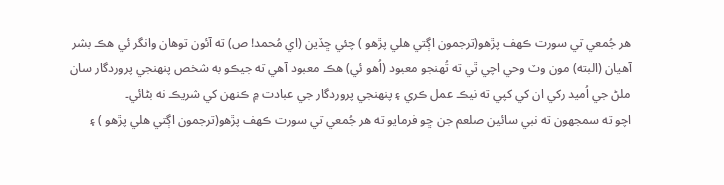هر جُمعي تي سورت ڪهف پڙهو(ترجمون اڳتي هلي پڙهو ) چئي ڇڏين (اي مُحمد! ص) ته آئون توهان وانگر ئي هڪ بشر آهيان (البته) مون وٽ وحي اچي ٿي ته تُهنجو معبود (اُهو ئي) هڪ معبود آهي ته جيڪو به شخص پنهنجي پروردگار سان ملڻ جي اُميد رکي ان کي کپي ته نيڪ عمل ڪري ۽ پنهنجي پروردگار جي عبادت ۾ ڪنهن کي شريڪ نه بڻائي۔
اچو ته سمجهون ته نبي سائين صلعم جن ڇو فرمايو ته هر جُمعي تي سورت ڪهف پڙهو(ترجمون اڳتي هلي پڙهو ) ۽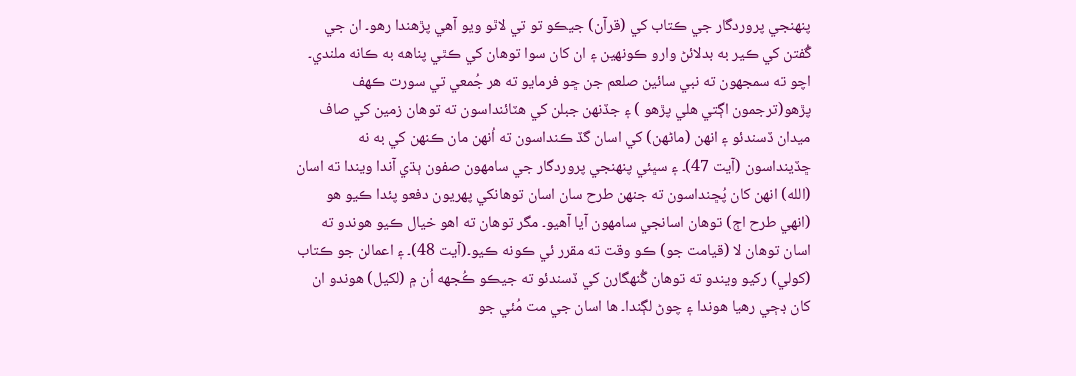پنهنجي پروردگار جي ڪتاب کي (قرآن) جيڪو تو تي لاٿو ويو آهي پڙهندا رهو۔ ان جي گُفتن کي ڪير به بدلائڻ وارو ڪونهين ۽ ان کان سوا توهان کي ڪٿي پناهه به ڪانه ملندي۔
اچو ته سمجهون ته نبي سائين صلعم جن ڇو فرمايو ته هر جُمعي تي سورت ڪهف پڙهو(ترجمون اڳتي هلي پڙهو ) ۽ جڏنهن جبلن کي هٽائنداسون ته توهان زمين کي صاف ميدان ڏسندئو ۽ انهن (ماڻهن) کي اسان گڏ ڪنداسون ته اُنهن مان ڪنهن کي به نه ڇڏينداسون (آيت 47)۔ ۽ سڀئي پنهنجي پروردگار جي سامهون صفون ٻڌي آندا ويندا ته اسان (الله) انهن کان پُڇنداسون ته جنهن طرح سان اسان توهانکي پهريون دفعو پئدا ڪيو هو (انهي طرح اڄ) توهان اسانجي سامهون آيا آهيو۔ مگر توهان ته اهو خيال ڪيو هوندو ته اسان توهان لا (قيامت جو) ڪو وقت ته مقرر ئي ڪونه ڪيو۔(آيت 48)۔ ۽ اعمالن جو ڪتاب (کولي) رکيو ويندو ته توهان گُنهگارن کي ڏسندئو ته جيڪو ڪُجهه اُن ۾ (لکيل) هوندو ان کان ڊڄي رهيا هوندا ۽ چوڻ لڳندا۔ ها اسان جي مت مُئي جو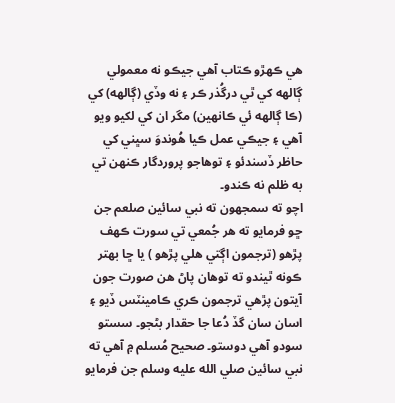هي ڪهڙو ڪتاب آهي جيڪو نه معمولي ڳالهه کي ٿي درگُذر ڪر ۽ نه وڏي (ڳالهه) کي (ڪا ڳالهه ئي ڪانهين) مگر ان کي لکيو ويو آهي ۽ جيڪي عمل ڪيا هُوندوَ سڀني کي حاظر ڏسندئو ۽ توهاجو پروردگار ڪنهن تي به ظلم نه ڪندو۔
اچو ته سمجهون ته نبي سائين صلعم جن ڇو فرمايو ته هر جُمعي تي سورت ڪهف پڙهو (ترجمون اڳتي هلي پڙهو ) يا ڇا بهتر ڪونه ٿيندو ته توهان پاڻ هن صورت جون آيتون پڙهي ترجمون ڪري ڪامينٽس ڏيو ۽ اسان سان گڏ دُعا جا حقدار بڻجو۔ سستو سودو آهي دوستو۔ صحيح مُسلم ۾ آهي ته نبي سائين صلي الله عليه وسلم جن فرمايو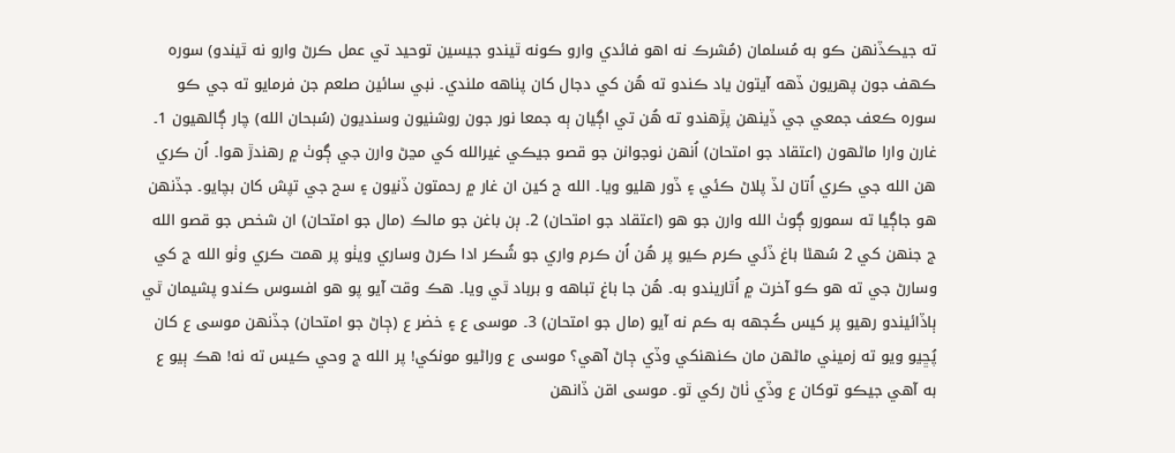ته جيڪڏنهن ڪو به مُسلمان (مُشرڪ نه اهو فائدي وارو ڪونه ٿيندو جيسين توحيد تي عمل ڪرڻ وارو نه ٿيندو) سوره ڪهف جون پهريون ڏهه آيتون ياد ڪندو ته هُن کي دجال کان پناهه ملندي۔ نبي سائين صلعم جن فرمايو ته جي ڪو سوره ڪعف جمعي جي ڏينهن پڙهندو ته هُن تي اڳيان ٻه جمعا نور جون روشنيون وسنديون (سُبحان الله) چار ڳالهيون 1۔ غارن وارا ماڻهون (اعتقاد جو امتحان) اُنهن نوجوانن جو قصو جيڪي غيرالله کي مڃڻ وارن جي ڳوٺ ۾ رهندڙ هوا۔ اُن ڪري هن الله جي ڪري اُتان لڏ پلاڻ ڪئي ۽ ڏور هليو ويا۔ الله ج کين ان غار ۾ رحمتون ڏنيون ۽ سج جي تپش کان بچايو۔ جڏنهن هو جاڳيا ته سمورو ڳوٺ الله وارن جو هو (اعتقاد جو امتحان) 2۔ ٻن باغن جو مالڪ (مال جو امتحان) ان شخص جو قصو الله ج جنهن کي 2 سُهڻا باغ ڏئي ڪرم ڪيو پر هُن اُن ڪرم واري جو شُڪر ادا ڪرڻ وساري ويٺو پر همت ڪري وٺو الله ج کي وسارڻ جي ته هو ڪو آخرت ۾ اُٿاريندو به۔ هُن جا باغ تباهه و برباد ٿي ويا۔ هڪ وقت آيو پو هو افسوس ڪندو پشيمان ٿي ٻاڏائيندو رهيو پر کيس ڪُجهه به ڪم نه آيو (مال جو امتحان) 3۔ موسى ع ۽ خضر ع (ڄاڻ جو امتحان) جڏنهن موسى ع کان پُڇيو ويو ته زميني ماڻهن مان ڪنهنکي وڏي ڄاڻ آهي؟ موسى ع وراڻيو مونکي! پر الله ج وحي ڪيس ته نه! هڪ ٻيو ع به آهي جيڪو توکان ع وڏي ٺاڻ رکي ٿو۔ موسى اقن ڏانهن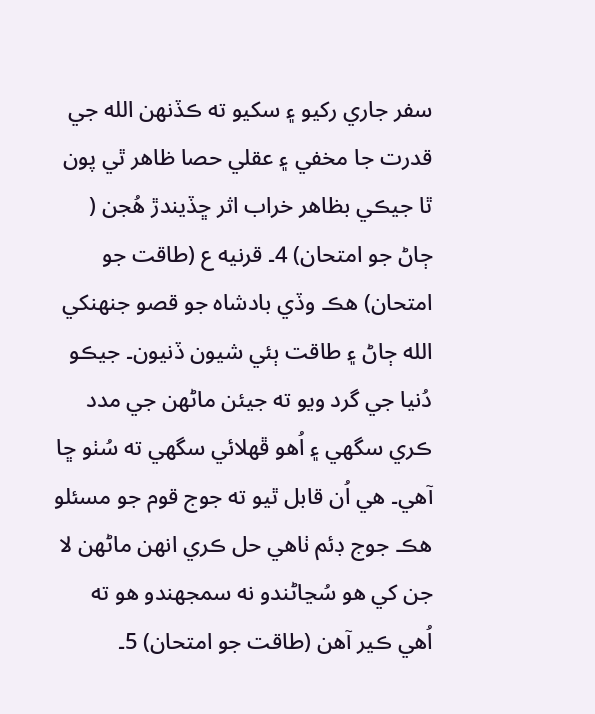سفر جاري رکيو ۽ سکيو ته ڪڏنهن الله جي قدرت جا مخفي ۽ عقلي حصا ظاهر ٿي پون ٿا جيڪي بظاهر خراب اثر ڇڏيندڙ هُجن ( ڄاڻ جو امتحان) 4۔ قرنيه ع (طاقت جو امتحان) هڪ وڏي بادشاه جو قصو جنهنکي الله ڄاڻ ۽ طاقت ٻئي شيون ڏنيون۔ جيڪو دُنيا جي گرد ويو ته جيئن ماڻهن جي مدد ڪري سگهي ۽ اُهو ڦهلائي سگهي ته سُٺو ڇا آهي۔ هي اُن قابل ٿيو ته جوج قوم جو مسئلو هڪ جوج ڊئم ٺاهي حل ڪري انهن ماڻهن لا جن کي هو سُڃاڻندو نه سمجهندو هو ته اُهي ڪير آهن (طاقت جو امتحان) 5۔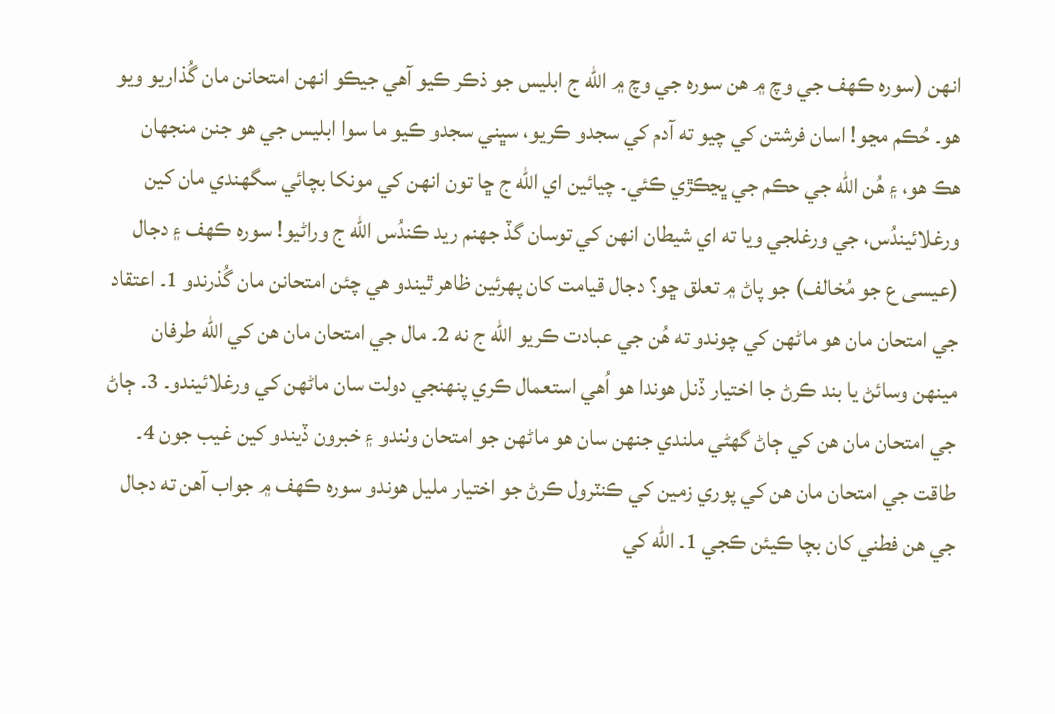انهن (سوره ڪهف جي وچ ۾ هن سوره جي وچ ۾ الله ج ابليس جو ذڪر ڪيو آهي جيڪو انهن امتحانن مان گُذاريو ويو هو۔ حُڪم مڃو! اسان فرشتن کي چيو ته آدم کي سجدو ڪريو، سڀني سجدو ڪيو ما سوا ابليس جي هو جنن منجهان هڪ هو، ۽ هُن الله جي حڪم جي ڀڃڪڙي ڪئي۔ چيائين اي الله ج ڇا تون انهن کي مونکا بچائي سگهندي مان کين ورغلائيندُس، جي ورغلجي ويا ته اي شيطان انهن کي توسان گڏ جهنم ريد ڪندُس الله ج وراڻيو! سوره ڪهف ۽ دجال (عيسى ع جو مُخالف) جو پاڻ ۾ تعلق ڇو؟ دجال قيامت کان پهرئين ظاهر ٿيندو هي چئن امتحانن مان گُذرندو 1۔ اعتقاد جي امتحان مان هو ماڻهن کي چوندو ته هُن جي عبادت ڪريو الله ج نه 2۔ مال جي امتحان مان هن کي الله طرفان مينهن وسائڻ يا بند ڪرڻ جا اختيار ڏنل هوندا هو اُهي استعمال ڪري پنهنجي دولت سان ماڻهن کي ورغلائيندو۔ 3۔ ڄاڻ جي امتحان مان هن کي ڄاڻ گهڻي ملندي جنهن سان هو ماڻهن جو امتحان وٺندو ۽ خبرون ڏيندو کين غيب جون 4۔ طاقت جي امتحان مان هن کي پوري زمين کي ڪنٽرول ڪرڻ جو اختيار مليل هوندو سوره ڪهف ۾ جواب آهن ته دجال جي هن فطني کان بچا ڪيئن ڪجي 1۔ الله کي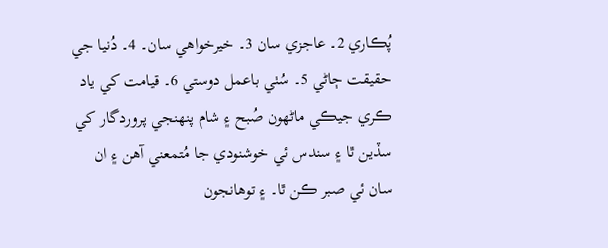پُڪاري 2۔ عاجزي سان 3۔ خيرخواهي سان۔ 4۔ دُنيا جي حقيقت ڄاڻي 5۔ سُٺي باعمل دوستي 6۔ قيامت کي ياد ڪري جيڪي ماڻهون صُبح ۽ شام پنهنجي پروردگار کي سڏين ٿا ۽ سندس ئي خوشنودي جا مُتمعني آهن ۽ ان سان ئي صبر ڪن ٿا۔ ۽ توهانجون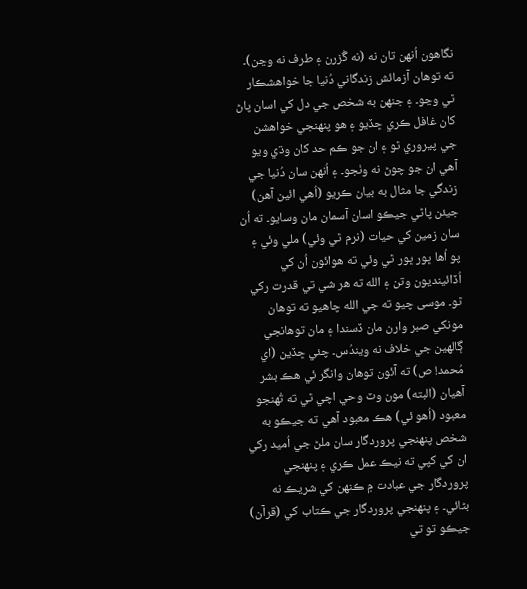نگاهون اُنهن تان نه (نه گُزرن ۽ طرف نه وڃن)۔ ته توهان آزمائش زندگاني دُنيا جا خواهشڪار ٿي وڃو۔ ۽ جنهن به شخص جي دل کي اسان پاڻ کان غافل ڪري ڇڏيو ۽ هو پنهنجي خواهشن جي پيروري ٿو ۽ ان جو ڪم حد کان وڌي ويو آهي ان جو چوڻ نه وٺجو۔ ۽ اُنهن سان دُنيا جي زندگي جا مثال به بيان ڪريو (اُهي ائين آهن) جيئن پاڻي جيڪو اسان آسمان مان وسايو۔ ته اُن سان زمين کي حيات (نرم ٿي وئي) ملي وئي ۽ پو اُها ڀور ڀور ٿي وئي ته هوائون اُن کي اُڏائينديون وتن ۽ الله ته هر شي تي قدرت رکي ٿو۔ موسى چيو ته جي الله چاهيو ته توهان مونکي صبر وارن مان ڏسندا ۽ مان توهانجي ڳالهين جي خلاف نه ويندُس۔ چئي ڇڏين (اي مُحمد! ص) ته آئون توهان وانگر ئي هڪ بشر آهيان (البته) مون وٽ وحي اچي ٿي ته تُهنجو معبود (اُهو ئي) هڪ معبود آهي ته جيڪو به شخص پنهنجي پروردگار سان ملڻ جي اُميد رکي ان کي کپي ته نيڪ عمل ڪري ۽ پنهنجي پروردگار جي عبادت ۾ ڪنهن کي شريڪ نه بڻائي۔ ۽ پنهنجي پروردگار جي ڪتاب کي (قرآن) جيڪو تو تي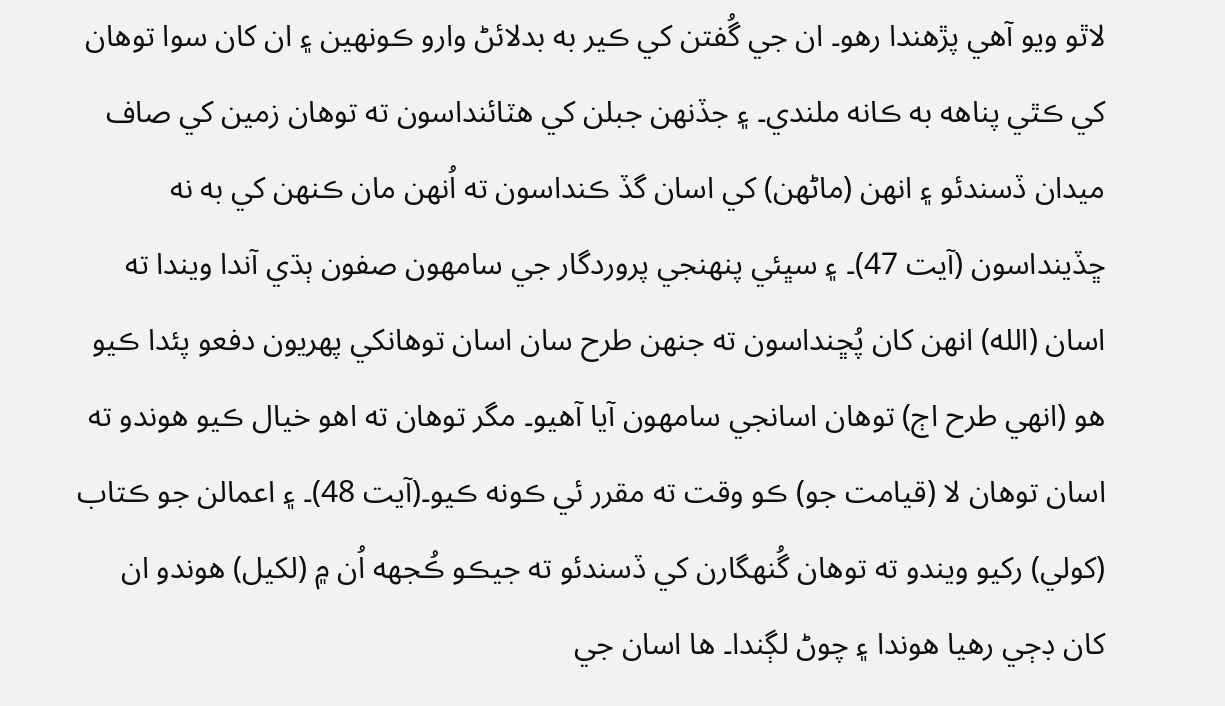لاٿو ويو آهي پڙهندا رهو۔ ان جي گُفتن کي ڪير به بدلائڻ وارو ڪونهين ۽ ان کان سوا توهان کي ڪٿي پناهه به ڪانه ملندي۔ ۽ جڏنهن جبلن کي هٽائنداسون ته توهان زمين کي صاف ميدان ڏسندئو ۽ انهن (ماڻهن) کي اسان گڏ ڪنداسون ته اُنهن مان ڪنهن کي به نه ڇڏينداسون (آيت 47)۔ ۽ سڀئي پنهنجي پروردگار جي سامهون صفون ٻڌي آندا ويندا ته اسان (الله) انهن کان پُڇنداسون ته جنهن طرح سان اسان توهانکي پهريون دفعو پئدا ڪيو هو (انهي طرح اڄ) توهان اسانجي سامهون آيا آهيو۔ مگر توهان ته اهو خيال ڪيو هوندو ته اسان توهان لا (قيامت جو) ڪو وقت ته مقرر ئي ڪونه ڪيو۔(آيت 48)۔ ۽ اعمالن جو ڪتاب (کولي) رکيو ويندو ته توهان گُنهگارن کي ڏسندئو ته جيڪو ڪُجهه اُن ۾ (لکيل) هوندو ان کان ڊڄي رهيا هوندا ۽ چوڻ لڳندا۔ ها اسان جي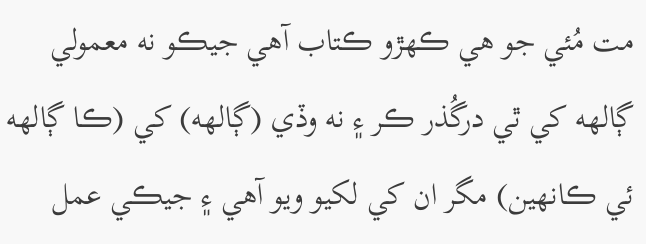مت مُئي جو هي ڪهڙو ڪتاب آهي جيڪو نه معمولي ڳالهه کي ٿي درگُذر ڪر ۽ نه وڏي (ڳالهه) کي (ڪا ڳالهه ئي ڪانهين) مگر ان کي لکيو ويو آهي ۽ جيڪي عمل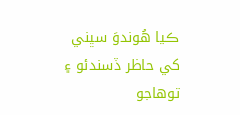ڪيا هُوندوَ سڀني کي حاظر ڏسندئو ۽ توهاجو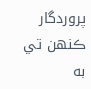پروردگار ڪنهن تي به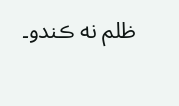ظلم نه ڪندو۔